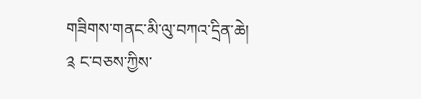གཟིགས་གནང་མི་ལུ་བཀའ་དྲིན་ཆེ།
༉ ང་བཅས་ཀྱིས་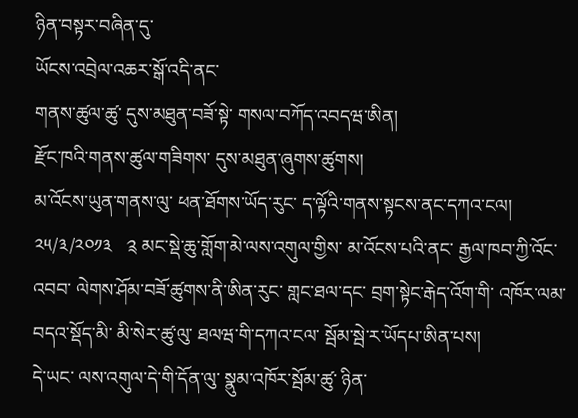ཉིན་བསྟར་བཞིན་དུ་
ཡོངས་འབྲེལ་འཆར་སྒོ་འདི་ནང་
གནས་ཚུལ་ཚུ་ དུས་མཐུན་བཟོ་སྟེ་ གསལ་བཀོད་འབདཝ་ཨིན།
རྫོང་ཁའི་གནས་ཚུལ་གཟིགས་ དུས་མཐུན་ཞུགས་ཚུགས།
མ་འོངས་ཡུན་གནས་ལུ་ ཕན་ཐོགས་ཡོད་རུང་ ད་ལྟོའི་གནས་སྟངས་ནང་དཀའ་ངལ།
༢༥/༣/༢༠༡༣   ༉ མང་སྡེ་ཆུ་གློག་མེ་ལས་འགུལ་གྱིས་ མ་འོངས་པའི་ནང་ རྒྱལ་ཁབ་ཀྱི་འོང་འབབ་ ལེགས་ཤོམ་བཟོ་ཚུགས་ནི་ཨིན་རུང་ གླང་ཐལ་དང་ བྲག་སྟེང་རྒེད་འོག་གི་ འཁོར་ལམ་བདའ་སྡོད་མི་ མི་སེར་ཚུ་ལུ་ ཐལཝ་གི་དཀའ་ངལ་ སྦོམ་སྦེ་ར་ཡོདཔ་ཨིན་པས།
དེ་ཡང་ ལས་འགུལ་དེ་གི་དོན་ལུ་ སྣུམ་འཁོར་སྦོམ་ཚུ་ ཉིན་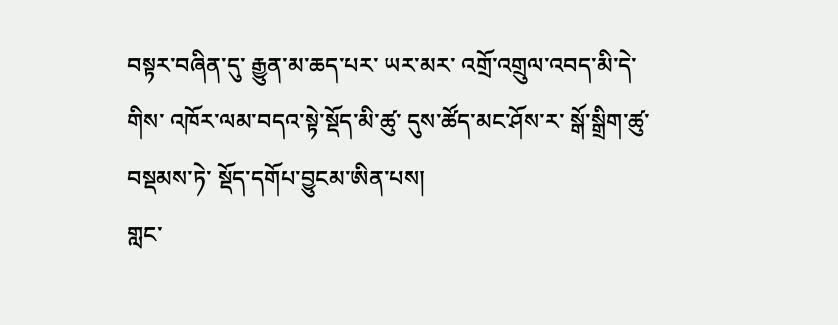བསྟར་བཞིན་དུ་ རྒྱུན་མ་ཆད་པར་ ཡར་མར་ འགྲོ་འགྲུལ་འབད་མི་དེ་གིས་ འཁོར་ལམ་བདའ་སྟེ་སྡོད་མི་ཚུ་ དུས་ཚོད་མང་ཤོས་ར་ སྒོ་སྒྲིག་ཚུ་བསྡམས་ཏེ་ སྡོད་དགོཔ་བྱུངམ་ཨིན་པས།
གླང་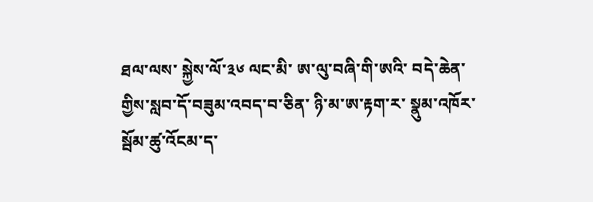ཐལ་ལས་ སྐྱེས་ལོ་༣༦ ལང་མི་ ཨ་ལུ་བཞི་གི་ཨའི་ བདེ་ཆེན་གྱིས་སླབ་དོ་བཟུམ་འབད་བ་ཅིན་ ཉི་མ་ཨ་རྟག་ར་ སྣུམ་འཁོར་སྦོམ་ཚུ་འོངམ་ད་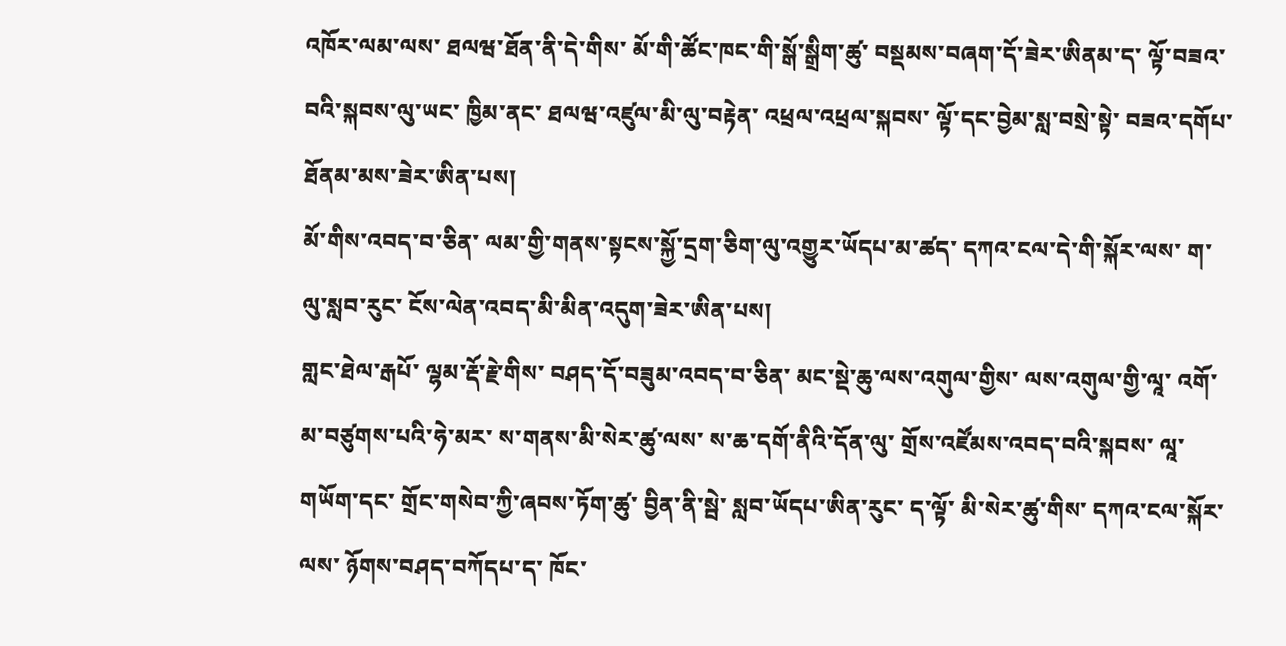འཁོར་ལམ་ལས་ ཐལཝ་ཐོན་ནི་དེ་གིས་ མོ་གི་ཚོང་ཁང་གི་སྒོ་སྒྲིག་ཚུ་ བསྡམས་བཞག་དོ་ཟེར་ཨིནམ་ད་ ལྟོ་བཟའ་བའི་སྐབས་ལུ་ཡང་ ཁྱིམ་ནང་ ཐལཝ་འཛུལ་མི་ལུ་བརྟེན་ འཕྲལ་འཕྲལ་སྐབས་ ལྟོ་དང་བྱེམ་སླ་བསྲེ་སྟེ་ བཟའ་དགོཔ་ཐོནམ་མས་ཟེར་ཨིན་པས།
མོ་གིས་འབད་བ་ཅིན་ ལམ་གྱི་གནས་སྟངས་སྐྱོ་དྲག་ཅིག་ལུ་འགྱུར་ཡོདཔ་མ་ཚད་ དཀའ་ངལ་དེ་གི་སྐོར་ལས་ ག་ལུ་སླབ་རུང་ ངོས་ལེན་འབད་མི་མིན་འདུག་ཟེར་ཨིན་པས།
གླང་ཐེལ་རྒཔོ་ ལྷམ་རྡོ་རྗེ་གིས་ བཤད་དོ་བཟུམ་འབད་བ་ཅིན་ མང་སྡེ་ཆུ་ལས་འགུལ་གྱིས་ ལས་འགུལ་གྱི་ལཱ་ འགོ་མ་བཙུགས་པའི་ཧེ་མར་ ས་གནས་མི་སེར་ཚུ་ལས་ ས་ཆ་དགོ་ནིའི་དོན་ལུ་ གྲོས་འཛོམས་འབད་བའི་སྐབས་ ལཱ་གཡོག་དང་ གྲོང་གསེབ་ཀྱི་ཞབས་ཏོག་ཚུ་ བྱིན་ནི་སྦེ་ སླབ་ཡོདཔ་ཨིན་རུང་ ད་ལྟོ་ མི་སེར་ཚུ་གིས་ དཀའ་ངལ་སྐོར་ལས་ ཉོགས་བཤད་བཀོདཔ་ད་ ཁོང་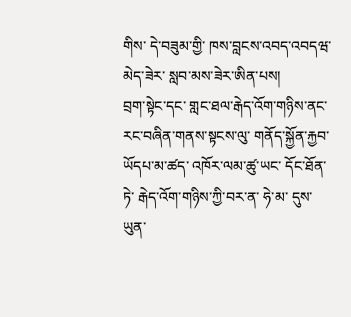གིས་ དེ་བཟུམ་གྱི་ ཁས་བླངས་འབད་འབདཝ་མེད་ཟེར་ སླབ་མས་ཟེར་ཨིན་པས།
བྲག་སྟེང་དང་ གླང་ཐལ་རྒེད་འོག་གཉིས་ནང་ རང་བཞིན་གནས་སྟངས་ལུ་ གནོད་སྐྱོན་རྐྱབ་ཡོདཔ་མ་ཚད་ འཁོར་ལམ་ཚུ་ཡང་ དོང་ཐོན་ཏེ་ རྒེད་འོག་གཉིས་ཀྱི་བར་ན་ ཧེ་མ་ དུས་ཡུན་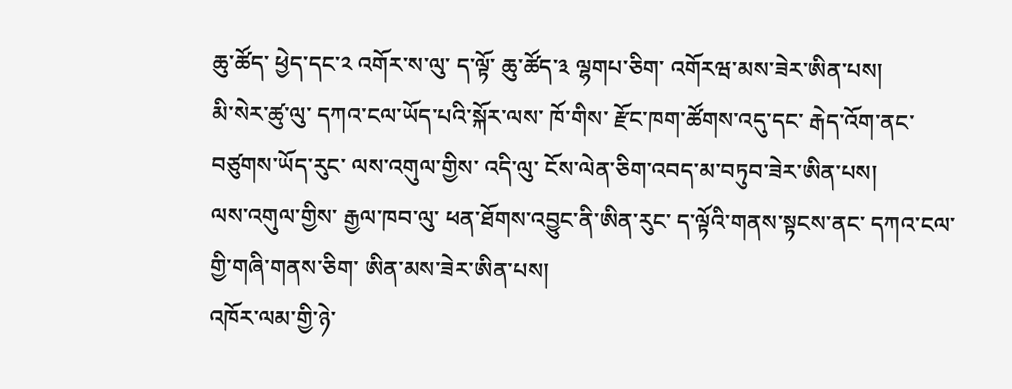ཆུ་ཚོད་ ཕྱེད་དང་༢ འགོར་ས་ལུ་ ད་ལྟོ་ ཆུ་ཚོད་༣ ལྷགཔ་ཅིག་ འགོརཝ་མས་ཟེར་ཨིན་པས།
མི་སེར་ཚུ་ལུ་ དཀའ་ངལ་ཡོད་པའི་སྐོར་ལས་ ཁོ་གིས་ རྫོང་ཁག་ཚོགས་འདུ་དང་ རྒེད་འོག་ནང་བཙུགས་ཡོད་རུང་ ལས་འགུལ་གྱིས་ འདི་ལུ་ ངོས་ལེན་ཅིག་འབད་མ་བཏུབ་ཟེར་ཨིན་པས།
ལས་འགུལ་གྱིས་ རྒྱལ་ཁབ་ལུ་ ཕན་ཐོགས་འབྱུང་ནི་ཨིན་རུང་ ད་ལྟོའི་གནས་སྟངས་ནང་ དཀའ་ངལ་གྱི་གཞི་གནས་ཅིག་ ཨིན་མས་ཟེར་ཨིན་པས།
འཁོར་ལམ་གྱི་ཉེ་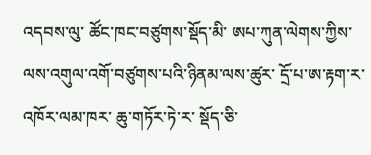འདབས་ལུ་ ཚོང་ཁང་བཙུགས་སྡོད་མི་ ཨཔ་ཀུན་ལེགས་ཀྱིས་ ལས་འགུལ་འགོ་བཙུགས་པའི་ཉིནམ་ལས་ཚུར་ དྲོ་པ་ཨ་རྟག་ར་ འཁོར་ལམ་ཁར་ ཆུ་གཏོར་ཏེ་ར་ སྡོད་ཅི་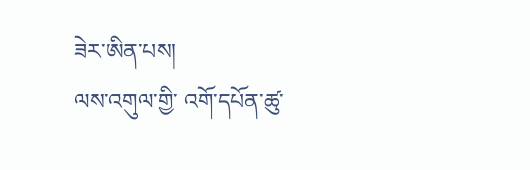ཟེར་ཨིན་པས།
ལས་འགུལ་གྱི་ འགོ་དཔོན་ཚུ་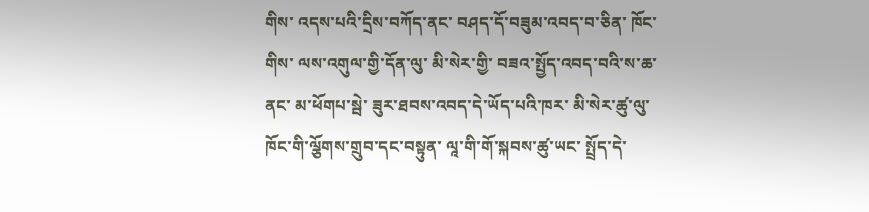གིས་ འདས་པའི་དྲིས་བཀོད་ནང་ བཤད་དོ་བཟུམ་འབད་བ་ཅིན་ ཁོང་གིས་ ལས་འགུལ་གྱི་དོན་ལུ་ མི་སེར་གྱི་ བཟའ་སྤྱོད་འབད་བའི་ས་ཆ་ནང་ མ་ཕོགཔ་སྦེ་ ཟུར་ཐབས་འབད་དེ་ཡོད་པའི་ཁར་ མི་སེར་ཚུ་ལུ་ ཁོང་གི་ལྕོགས་གྲུབ་དང་བསྟུན་ ལཱ་གི་གོ་སྐབས་ཚུ་ཡང་ སྤྲོད་དེ་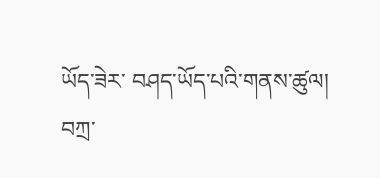ཡོད་ཟེར་ བཤད་ཡོད་པའི་གནས་ཚུལ།
བཀྲ་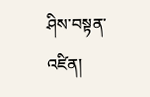ཤིས་བསྟན་འཛིན།